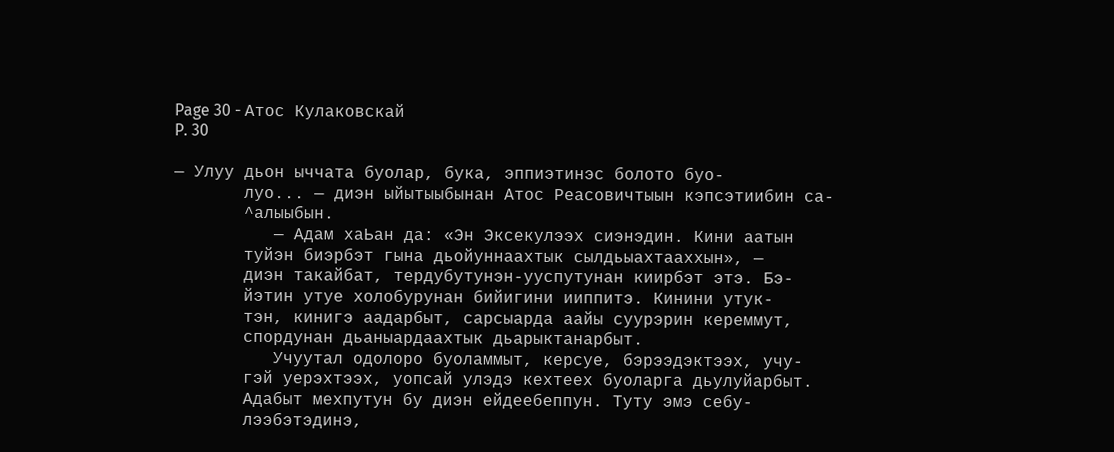Page 30 - Атос Кулаковскай
P. 30

— Улуу дьон ыччата буолар, бука, эппиэтинэс болото буо-
       луо... — диэн ыйытыыбынан Атос Реасовичтыын кэпсэтиибин са-
       ^алыыбын.
          — Адам хаЬан да: «Эн Эксекулээх сиэнэдин. Кини аатын
       туйэн биэрбэт гына дьойуннаахтык сылдьыахтааххын», —
       диэн такайбат, тердубутунэн-ууспутунан киирбэт этэ. Бэ-
       йэтин утуе холобурунан бийигини ииппитэ. Кинини утук-
       тэн, кинигэ аадарбыт, сарсыарда аайы суурэрин кереммут,
       спордунан дьаныардаахтык дьарыктанарбыт.
          Учуутал одолоро буоламмыт, керсуе, бэрээдэктээх, учу-
       гэй уерэхтээх, уопсай улэдэ кехтеех буоларга дьулуйарбыт.
       Адабыт мехпутун бу диэн ейдеебеппун. Туту эмэ себу-
       лээбэтэдинэ,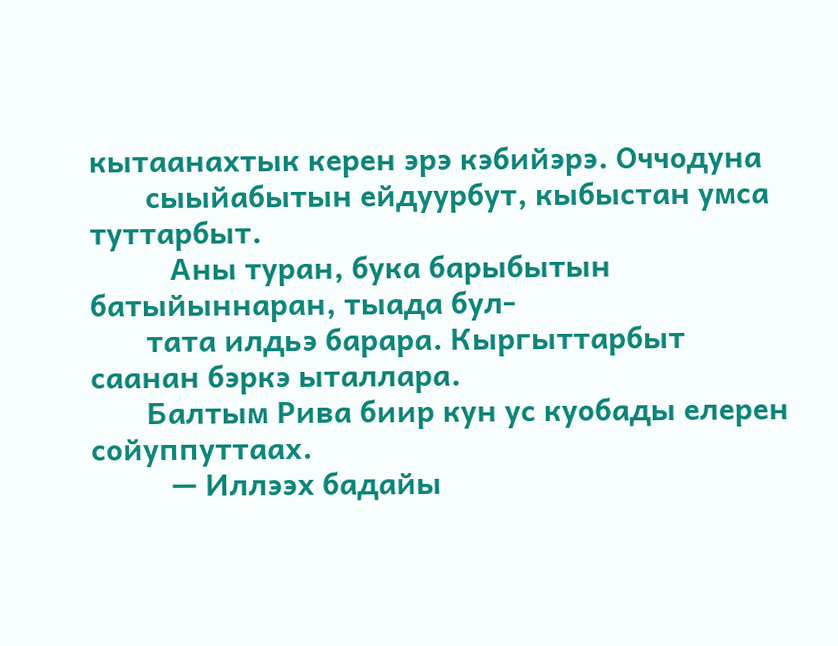кытаанахтык керен эрэ кэбийэрэ. Оччодуна
       сыыйабытын ейдуурбут, кыбыстан умса туттарбыт.
          Аны туран, бука барыбытын батыйыннаран, тыада бул-
       тата илдьэ барара. Кыргыттарбыт саанан бэркэ ыталлара.
       Балтым Рива биир кун ус куобады елерен сойуппуттаах.
          — Иллээх бадайы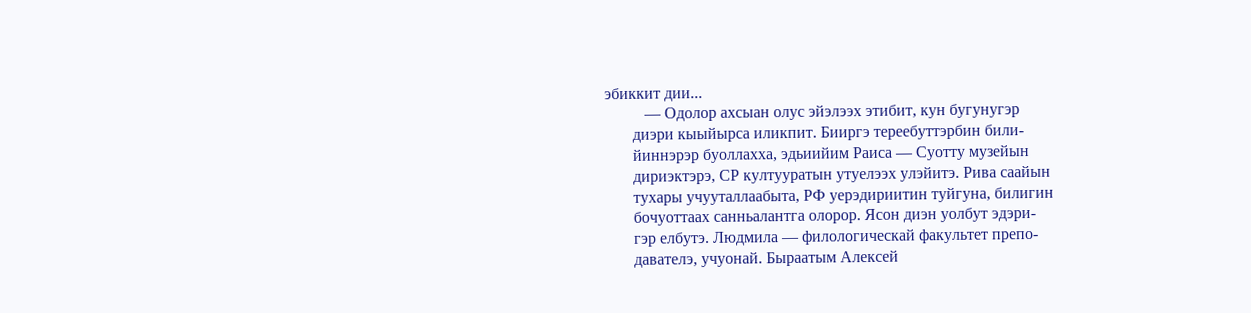эбиккит дии...
          — Одолор ахсыан олус эйэлээх этибит, кун бугунугэр
       диэри кыыйырса иликпит. Бииргэ тереебуттэрбин били-
       йиннэрэр буоллахха, эдьиийим Раиса — Суотту музейын
       дириэктэрэ, СР култууратын утуелээх улэйитэ. Рива саайын
       тухары учууталлаабыта, РФ уерэдириитин туйгуна, билигин
       бочуоттаах санньалантга олорор. Ясон диэн уолбут эдэри-
       гэр елбутэ. Людмила — филологическай факультет препо-
       давателэ, учуонай. Быраатым Алексей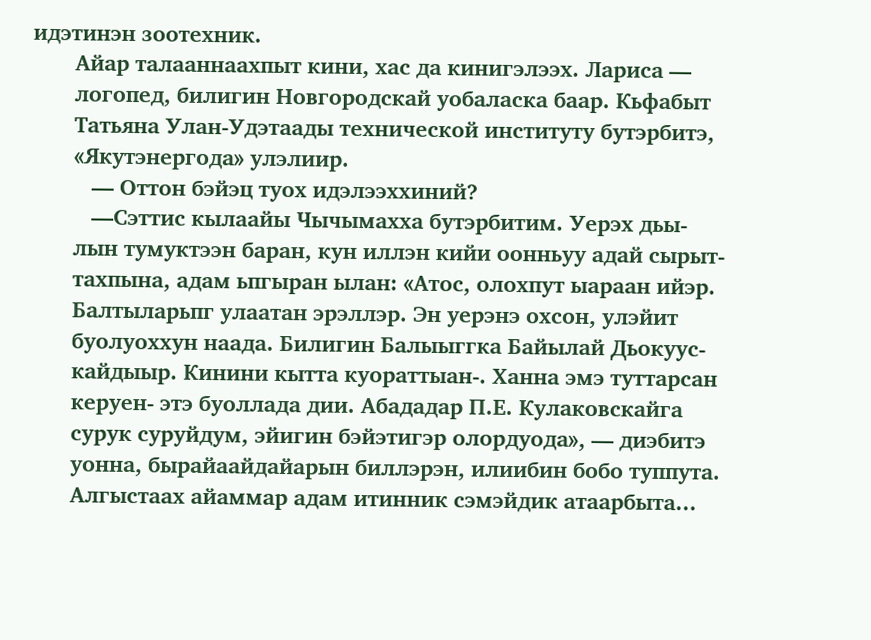идэтинэн зоотехник.
       Айар талааннаахпыт кини, хас да кинигэлээх. Лариса —
       логопед, билигин Новгородскай уобаласка баар. Кьфабыт
       Татьяна Улан-Удэтаады технической институту бутэрбитэ,
       «Якутэнергода» улэлиир.
          — Оттон бэйэц туох идэлээххиний?
          —Сэттис кылаайы Чычымахха бутэрбитим. Уерэх дьы-
       лын тумуктээн баран, кун иллэн кийи оонньуу адай сырыт-
       тахпына, адам ьпгыран ылан: «Атос, олохпут ыараан ийэр.
       Балтыларьпг улаатан эрэллэр. Эн уерэнэ охсон, улэйит
       буолуоххун наада. Билигин Балыыггка Байылай Дьокуус-
       кайдыыр. Кинини кытта куораттыан-. Ханна эмэ туттарсан
       керуен- этэ буоллада дии. Абададар П.Е. Кулаковскайга
       сурук суруйдум, эйигин бэйэтигэр олордуода», — диэбитэ
       уонна, бырайаайдайарын биллэрэн, илиибин бобо туппута.
       Алгыстаах айаммар адам итинник сэмэйдик атаарбыта...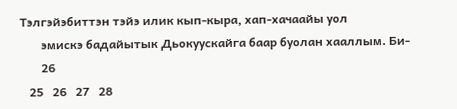Тэлгэйэбиттэн тэйэ илик кып-кыра, хап-хачаайы уол
       эмискэ бадайытык Дьокуускайга баар буолан хааллым. Би-
       26
   25   26   27   28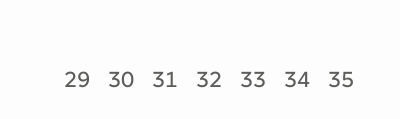29   30   31   32   33   34   35